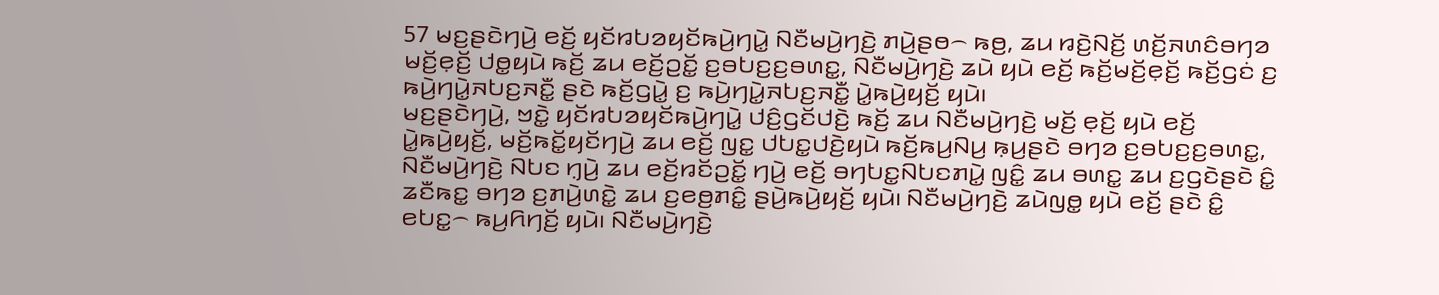57 ꤗꤢ꤬ꤔꤢꤧꤚꤣꤧ꤬ ꤕꤢꤩ꤬ ꤟꤢꤩꤙꤝꤤꤟꤢꤩꤒꤣꤧ꤬ꤚꤣꤧ꤭ ꤡꤢꤪꤗꤣꤧ꤬ꤚꤢꤧ꤬ ꤊꤣꤧ꤬ꤔꤥ꤮ ꤒꤥ꤬, ꤘꤣ ꤙꤢꤧ꤬ꤡꤢꤩ꤬ ꤛꤢꤩ꤬ꤏꤛꤢꤨꤋꤚꤤ ꤗꤢꤩ꤬ꤕ꤫ꤢꤩ꤬ ꤓꤥ꤭ꤟꤣꤧ ꤒꤢꤩ꤬ ꤘꤣ ꤕꤢꤩ꤬ꤑꤢꤩ꤭ ꤢ꤬ꤋꤝꤢ꤬ꤢ꤬ꤋꤛꤢ꤭, ꤡꤢꤪꤗꤣꤧ꤬ꤚꤢꤧ꤬ ꤘꤣꤧ ꤟꤣꤧ ꤕꤢꤩ꤬ ꤒꤢꤩ꤬ꤗꤢꤩ꤬ꤕ꤫ꤢꤩ꤬ ꤒꤢꤩ꤬ꤞꤢꤦ ꤢ꤬ ꤒꤣꤧ꤬ꤚꤣꤧ꤭ꤏꤝꤢ꤬ꤏꤢꤪ꤭ ꤔꤢꤧ ꤒꤢꤩ꤬ꤞꤣꤧ꤭ ꤢ꤬ ꤒꤣꤧ꤬ꤚꤣꤧ꤭ꤏꤝꤢ꤬ꤏꤢꤪ꤭ ꤣꤧ꤭ꤒꤣꤧ꤬ꤟꤢꤩ꤬ ꤟꤣꤧ꤯
ꤗꤢ꤬ꤔꤢꤧꤚꤣꤧ꤬, ꤠꤢꤧ꤭ ꤟꤢꤩꤙꤝꤤꤟꤢꤩꤒꤣꤧ꤬ꤚꤣꤧ꤭ ꤓꤢꤨ꤬ꤞꤢꤩꤓꤢꤧ꤬ ꤒꤢꤩ꤬ ꤘꤣ ꤡꤢꤪꤗꤣꤧ꤬ꤚꤢꤧ꤬ ꤗꤢꤩ꤬ ꤕ꤫ꤢꤩ꤬ ꤟꤣꤧ ꤕꤢꤩ꤬ ꤣꤧ꤭ꤒꤣꤧ꤬ꤟꤢꤩ꤬, ꤗꤢꤩ꤬ꤒꤢꤩ꤭ꤟꤢꤩꤚꤣꤧ꤬ ꤘꤣ ꤕꤢꤩ꤬ ꤜꤢ꤭ ꤓꤝꤢ꤭ꤓꤢꤧ꤬ꤟꤣꤧ ꤒꤢꤩ꤬ꤒꤣ꤬ꤡꤣ꤬ ꤒ꤫ꤣ꤬ꤔꤢꤧ ꤋꤚꤤ ꤢ꤬ꤋꤝꤢ꤬ꤢ꤬ꤋꤛꤢ꤭, ꤡꤢꤪꤗꤣꤧ꤬ꤚꤢꤧ꤬ ꤡꤝꤢ ꤚ꤫ꤣꤧ꤬ ꤘꤣ ꤕꤢꤩ꤬ꤙꤢꤩꤑꤢꤩ꤭ ꤚꤣꤧ꤬ ꤕꤢꤩ꤬ ꤋꤚꤝꤢ꤭ꤡꤝꤢꤊꤣꤧ꤭ ꤜꤢꤨ꤭ ꤘꤣ ꤋꤛꤢ꤭ ꤘꤣ ꤢ꤬ꤞꤢꤧꤔꤢꤧ ꤢꤨ꤭ ꤘꤢꤪꤒꤢ꤭ ꤋꤚꤤ ꤢ꤬ꤊꤣꤧ꤬ꤛꤢꤧ꤭ ꤘꤣ ꤢ꤬ꤕꤥ꤬ꤊꤢꤨ꤭ ꤔꤣꤧ꤬ꤒꤣꤧ꤬ꤟꤢꤩ꤬ ꤟꤣꤧ꤯ ꤡꤢꤪꤗꤣꤧ꤬ꤚꤢꤧ꤬ ꤘꤣꤧꤜꤥ꤭ ꤟꤣꤧ ꤕꤢꤩ꤬ ꤔꤢꤧ ꤢꤨ꤭ ꤕꤝꤢ꤭꤮ ꤒꤣ꤬ꤖꤚꤢꤩ꤬ ꤟꤣꤧ꤯ ꤡꤢꤪꤗꤣꤧ꤬ꤚꤢꤧ꤬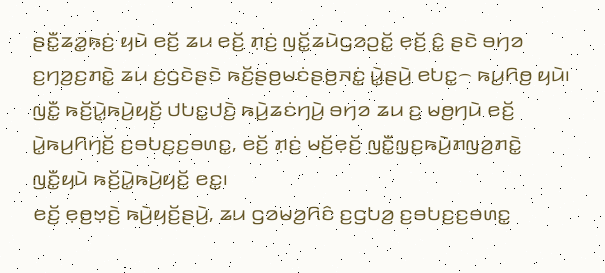ꤔꤢꤪ꤭ꤘꤤ꤭ꤒ꤫ꤢꤦ꤬ ꤟꤣꤧ ꤕꤢꤩ꤬ ꤘꤣ ꤕꤢꤩ꤬ ꤊ꤫ꤢꤦ꤬ ꤜꤢꤩ꤭ꤘꤣꤧꤞꤤꤑꤢꤩ꤭ ꤕ꤫ꤢꤩ꤬ ꤢꤨ꤭ ꤔꤢꤧ ꤋꤚꤤ ꤢ꤬ꤚꤤ꤬ꤢ꤬ꤊꤢꤧ꤭ ꤘꤣ ꤢ꤬ꤞꤢꤧꤔꤢꤧ ꤒꤢꤩ꤬ꤔꤥ꤬ꤗꤢꤦꤔꤥ꤬ꤏꤢꤦ꤭ ꤣꤧ꤭ꤔꤣꤧ꤬ ꤕꤝꤢ꤭꤮ ꤒꤣ꤬ꤖꤥ꤬ ꤟꤣꤧ꤯
ꤜꤢꤪ꤭ ꤒꤢꤩ꤬ꤣꤧ꤭ꤒꤣꤧ꤬ꤟꤢꤩ꤬ ꤓꤝꤢ꤭ꤓꤢꤧ꤬ ꤒꤣꤧ꤬ꤘꤢꤦꤚꤣꤧ꤬ ꤋꤚꤤ ꤘꤣ ꤢ꤬ ꤗꤥ꤬ꤚꤣꤧ ꤕꤢꤩ꤬ ꤣꤧ꤭ꤒꤣ꤬ꤖꤚꤢꤩ꤬ ꤢ꤬ꤋꤝꤢ꤬ꤢ꤬ꤋꤛꤢ꤭, ꤕꤢꤩ꤬ ꤊ꤫ꤢꤦ꤬ ꤗꤢꤩ꤬ꤕ꤫ꤢꤩ꤬ ꤜꤢꤪ꤭ꤜ꤫ꤢ꤬ꤒꤣꤧ꤬ꤊꤜꤤ꤬ꤊꤢꤧ꤭ ꤜꤢꤪ꤭ꤟꤣꤧ ꤒꤢꤩ꤬ꤣꤧ꤭ꤒꤣꤧ꤬ꤟꤢꤩ꤬ ꤕꤢ꤭꤯
ꤕꤢꤩ꤬ ꤕ꤫ꤥ꤬ꤠ꤫ꤢꤧ꤬ ꤒꤣꤧ꤬ꤟꤢꤩ꤬ꤔꤣꤧ꤬, ꤘꤣ ꤞꤤꤗꤤ꤬ꤖꤢꤨ ꤢ꤬ꤞꤝꤤ꤬ ꤢ꤬ꤋꤝꤢ꤬ꤢ꤬ꤋꤛꤢ꤭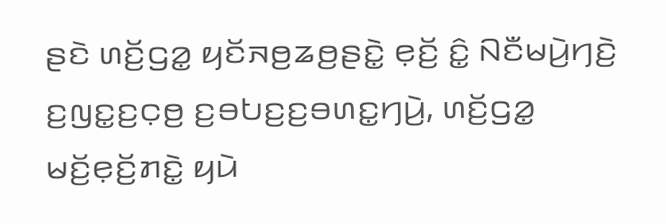ꤔꤢꤧ ꤛꤢꤩ꤬ꤞꤤ꤭ ꤟꤢꤩꤏꤥ꤬ꤘꤥ꤬ꤔꤢꤧ꤭ ꤕ꤫ꤢꤩ꤬ ꤢꤨ꤭ ꤡꤢꤪꤗꤣꤧ꤬ꤚꤢꤧ꤬ ꤢ꤬ꤜꤢ꤭ꤢ꤬ꤍ꤫ꤥ꤬ ꤢ꤬ꤋꤝꤢ꤬ꤢ꤬ꤋꤛꤢ꤭ꤚꤣꤧ꤬, ꤛꤢꤩ꤬ꤞꤤ꤭ ꤗꤢꤩ꤬ꤕ꤫ꤢꤩ꤬ꤊꤢꤧ꤭ ꤟꤣꤧ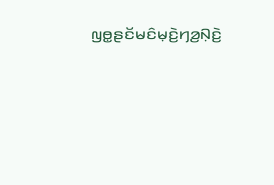ꤜꤥ꤭ꤔꤢꤩꤗꤢꤨꤗ꤫ꤢꤧ꤬ꤚꤤ꤬ꤡ꤫ꤢꤧ꤬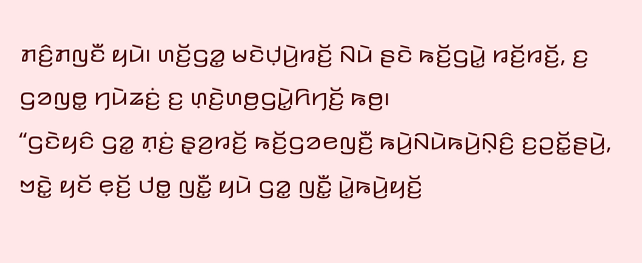ꤊꤢꤨ꤬ꤊꤜꤢꤪ ꤟꤣꤧ꤯ ꤛꤢꤩ꤬ꤞꤤ꤭ ꤗꤢꤧꤓ꤫ꤣꤧ꤬ꤙꤢꤩ꤬ ꤡꤣꤧ ꤔꤢꤧ ꤒꤢꤩ꤬ꤞꤣꤧ꤭ ꤙꤢꤩ꤬ꤙꤢꤩ꤬, ꤢ꤬ ꤞꤤꤜꤥ꤭ ꤚꤣꤧꤘꤢꤦ꤬ ꤢ꤬ ꤛ꤫ꤢꤧ꤬ꤛꤥ꤬ꤞꤣꤧ꤭ꤖꤚꤢꤩ꤬ ꤒꤥ꤬꤯
“ꤞꤢꤧꤟꤢꤨ ꤞꤤ꤭ ꤊ꤫ꤢꤦ꤬ ꤔ꤫ꤤ꤬ꤙꤢꤩ꤬ ꤒꤢꤩ꤬ꤞꤤꤕꤜꤢꤪ꤬ ꤒꤣꤧ꤬ꤡꤣꤧꤒꤣꤧ꤬ꤡ꤫ꤢꤨ꤬ ꤢ꤬ꤑꤢꤩ꤭ꤔꤣꤧ꤬, ꤠꤢꤧ꤭ ꤟꤢꤩ ꤕ꤫ꤢꤩ꤬ ꤓꤥ꤭ ꤜꤢꤪ꤭ ꤟꤣꤧ ꤞꤤ꤭ ꤜꤢꤪ꤭ ꤣꤧ꤭ꤒꤣꤧ꤬ꤟꤢꤩ꤬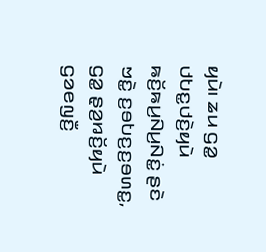ꤟꤣꤧ꤯ ꤘꤣ ꤞꤤ꤭ ꤓꤝꤢ꤭ꤓꤢꤧ꤬ꤟꤣꤧ ꤒꤢꤩ꤬ꤒꤣ꤬ꤡꤣ꤬ꤡꤢꤦ꤭ ꤔꤢꤧ ꤠꤢꤧ꤭ ꤢ꤬ꤋꤝꤢ꤬ꤢ꤬ꤋꤛꤢ꤭, ꤞꤤ꤭ ꤔ꤫ꤤ꤬ꤙꤢꤩ꤬ꤟꤣꤧ ꤞꤤꤕꤜꤢꤪ꤬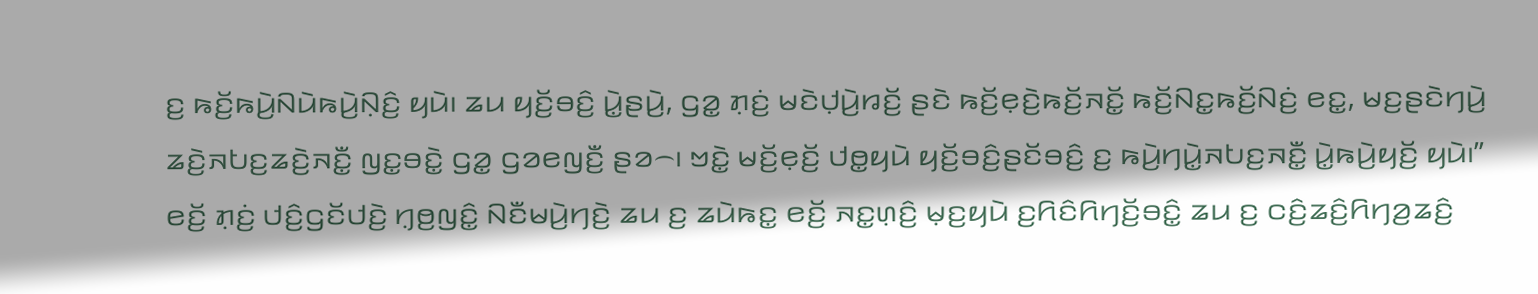ꤢ꤬ ꤒꤢꤩ꤬ꤒꤣꤧ꤬ꤡꤣꤧꤒꤣꤧ꤬ꤡ꤫ꤢꤨ꤬ ꤟꤣꤧ꤯ ꤘꤣ ꤟꤢꤩ꤬ꤋꤢꤨ꤬ ꤣꤧ꤭ꤔꤣꤧ꤬, ꤞꤤ꤭ ꤊ꤫ꤢꤦ꤬ ꤗꤢꤧꤓ꤫ꤣꤧ꤬ꤙꤢꤩ꤬ ꤔꤢꤧ ꤒꤢꤩ꤬ꤕ꤫ꤢꤧ꤬ꤒꤢꤩ꤬ꤏꤢꤩ꤭ ꤒꤢꤩ꤬ꤡꤢ꤭ꤒꤢꤩ꤬ꤡꤢꤦ꤬ ꤕꤢ꤭, ꤗꤢ꤬ꤔꤢꤧꤚꤣꤧ꤬ ꤘꤢꤧ꤬ꤏꤝꤢ꤬ꤘꤢꤧ꤬ꤏꤢꤪ꤭ ꤜꤢ꤭ꤋꤢꤧ꤭ ꤞꤤ꤭ ꤞꤤꤕꤜꤢꤪ꤬ ꤔꤤ꤮꤯ ꤠꤢꤧ꤭ ꤗꤢꤩ꤬ꤕ꤫ꤢꤩ꤬ ꤓꤥ꤭ꤟꤣꤧ ꤟꤢꤩ꤬ꤋꤢꤨ꤬ꤔꤢꤩꤋꤢꤨ꤬ ꤢ꤬ ꤒꤣꤧ꤬ꤚꤣꤧ꤭ꤏꤝꤢ꤬ꤏꤢꤪ꤭ ꤣꤧ꤭ꤒꤣꤧ꤬ꤟꤢꤩ꤬ ꤟꤣꤧ꤯”
ꤕꤢꤩ꤬ ꤊ꤫ꤢꤦ꤬ ꤓꤢꤨ꤬ꤞꤢꤩꤓꤢꤧ꤬ ꤚ꤫ꤥ꤬ꤜꤢꤨ꤭ ꤡꤢꤪꤗꤣꤧ꤬ꤚꤢꤧ꤬ ꤘꤣ ꤢ꤬ ꤘꤣꤧꤒꤢ꤭ ꤕꤢꤩ꤬ ꤏꤢ꤭ꤛ꤫ꤢꤨ꤬ ꤗ꤫ꤢ꤬ꤟꤣꤧ ꤢ꤬ꤖꤢꤨꤖꤚꤢꤩ꤬ꤋꤢꤨ꤭ ꤘꤣ ꤢ꤬ ꤍꤢꤨ꤬ꤘꤢꤨ꤬ꤖꤚꤤ꤬ꤘꤢꤨ꤬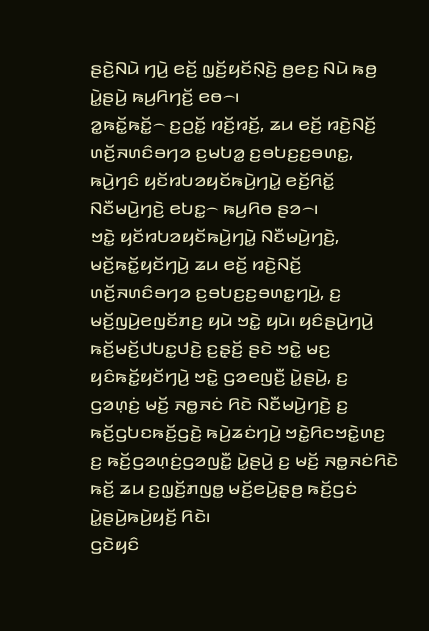ꤔꤢꤧ꤬ꤡꤣꤧ ꤚꤣꤧ꤬ ꤕꤢꤩ꤬ ꤜ꤫ꤢꤩ꤬ꤟꤢꤩꤡ꤫ꤢꤧ꤬ ꤥ꤬ꤕꤢ꤬ ꤡꤣꤧ ꤒꤥ꤬ ꤣꤧ꤭ꤔꤣꤧ꤬ ꤒꤣ꤬ꤖꤚꤢꤩ꤬ ꤕꤥ꤮꤯
ꤤ꤭ꤒꤢꤩ꤭ꤒꤢꤩ꤭꤮ ꤢ꤬ꤑꤢꤩ꤭ ꤙꤢꤩ꤬ꤙꤢꤩ꤬, ꤘꤣ ꤕꤢꤩ꤬ ꤙꤢꤧ꤬ꤡꤢꤩ꤬ ꤛꤢꤩ꤬ꤏꤛꤢꤨꤋꤚꤤ ꤢ꤬ꤗꤝꤤ꤭ ꤢ꤬ꤋꤝꤢ꤬ꤢ꤬ꤋꤛꤢ꤭, ꤒꤣꤧ꤬ꤚꤢꤨ ꤟꤢꤩꤙꤝꤤꤟꤢꤩꤒꤣꤧ꤬ꤚꤣꤧ꤭ ꤕꤢꤩ꤬ꤖꤢꤩ꤭ ꤡꤢꤪꤗꤣꤧ꤬ꤚꤢꤧ꤬ ꤕꤝꤢ꤭꤮ ꤒꤣ꤬ꤖꤥ ꤔꤤ꤮꤯
ꤠꤢꤧ꤭ ꤟꤢꤩꤙꤝꤤꤟꤢꤩꤒꤣꤧ꤬ꤚꤣꤧ꤭ ꤡꤢꤪꤗꤣꤧ꤬ꤚꤢꤧ꤬, ꤗꤢꤩ꤬ꤒꤢꤩ꤭ꤟꤢꤩꤚꤣꤧ꤬ ꤘꤣ ꤕꤢꤩ꤬ ꤙꤢꤧ꤬ꤡꤢꤩ꤬ ꤛꤢꤩ꤬ꤏꤛꤢꤨꤋꤚꤤ ꤢ꤬ꤋꤝꤢ꤬ꤢ꤬ꤋꤛꤢ꤭ꤚꤣꤧ꤬, ꤢ꤬ ꤗꤢꤩ꤬ꤜꤣꤧ꤬ꤕꤜꤢꤩꤊꤢ꤬ ꤟꤣꤧ ꤠꤢꤧ꤭ ꤟꤣꤧ꤯ ꤟꤢꤨꤔꤣꤧ꤬ꤚꤣꤧ꤬ ꤒꤢꤩ꤬ꤗꤢꤩ꤬ꤓꤝꤢ꤭ꤓꤢꤧ꤬ ꤢ꤬ꤔ꤫ꤢꤩ꤬ ꤔꤢꤧ ꤠꤢꤧ꤭ ꤗꤢ꤬ ꤟꤢꤨꤒꤢꤩ꤭ꤟꤢꤩꤚꤣꤧ꤬ ꤠꤢꤧ꤭ ꤞꤤꤕꤜꤢꤪ꤬ ꤣꤧ꤭ꤔꤣꤧ꤬, ꤢ꤬ ꤞꤤꤛ꤫ꤢꤦ꤬ ꤗꤢꤩ꤬ ꤏꤥ꤭ꤏꤢꤦ ꤖꤢꤧ ꤡꤢꤪꤗꤣꤧ꤬ꤚꤢꤧ꤬ ꤢ꤬ ꤒꤢꤩ꤬ꤞꤝꤢꤒꤢꤩ꤬ꤞꤢꤧ꤬ ꤒꤣꤧ꤬ꤘꤢꤦꤚꤣꤧ꤬ ꤠꤢꤧ꤭ꤖꤢꤠꤢꤧ꤭ꤛꤢ꤬ ꤢ꤬ ꤒꤢꤩ꤬ꤞꤤꤛ꤫ꤢꤦ꤬ꤞꤤꤜꤢꤪ꤭ ꤣꤧ꤭ꤔꤣꤧ꤬ ꤢ꤬ ꤗꤢꤩ꤬ ꤏꤥ꤭ꤏꤢꤦꤖꤢꤧ ꤒꤢꤩ꤬ ꤘꤣ ꤢ꤬ꤜ꤫ꤢꤩ꤬ꤊꤜꤥ꤭ ꤗꤢꤩ꤬ꤕꤣꤧ꤬ꤔ꤫ꤥ꤬ ꤒꤢꤩ꤬ꤞꤢꤦ ꤣꤧ꤭ꤔꤣꤧ꤬ꤒꤣꤧ꤬ꤟꤢꤩ꤬ ꤖꤢꤧ꤯
ꤞꤢꤧꤟꤢꤨ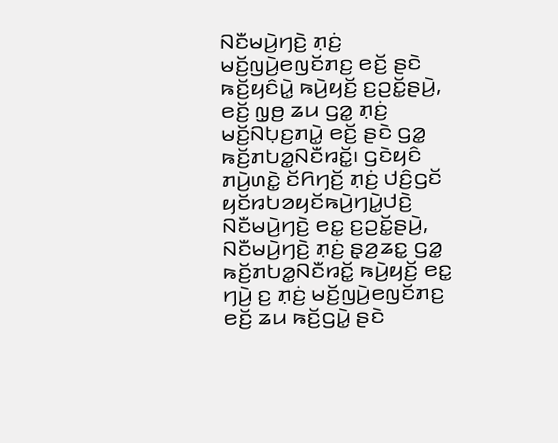ꤡꤢꤪꤗꤣꤧ꤬ꤚꤢꤧ꤬ ꤊ꤫ꤢꤦ꤬ ꤗꤢꤩ꤬ꤜꤣꤧ꤬ꤕꤜꤢꤩꤊꤢ꤬ ꤕꤢꤩ꤬ ꤔꤢꤧ ꤒꤢꤩ꤬ꤟꤢꤨꤣꤧ꤭ ꤒꤣꤧ꤬ꤟꤢꤩ꤬ ꤢ꤬ꤑꤢꤩ꤭ꤔꤣꤧ꤬, ꤕꤢꤩ꤬ ꤜ꤫ꤥ꤬ ꤘꤣ ꤞꤤ꤭ ꤊ꤫ꤢꤦ꤬ ꤗꤢꤩ꤬ꤡꤝ꤫ꤢ꤬ꤊꤣꤧ꤭ ꤕꤢꤩ꤬ ꤔꤢꤧ ꤞꤤ꤭ ꤒꤢꤩ꤬ꤊꤝꤤ꤭ꤡꤢꤪꤙꤢꤩ꤭꤯ ꤞꤢꤧꤟꤢꤨ ꤊꤣꤧ꤬ꤛꤢꤧ꤭ ꤢꤩꤖꤚꤢꤩ꤬ ꤊ꤫ꤢꤦ꤬ ꤓꤢꤨ꤬ꤞꤢꤩ ꤟꤢꤩꤙꤝꤤꤟꤢꤩꤒꤣꤧ꤬ꤚꤣꤧ꤭ꤓꤢꤧ꤬ ꤡꤢꤪꤗꤣꤧ꤬ꤚꤢꤧ꤬ ꤕꤢ꤭ ꤢ꤬ꤑꤢꤩ꤭ꤔꤣꤧ꤬, ꤡꤢꤪꤗꤣꤧ꤬ꤚꤢꤧ꤬ ꤊ꤫ꤢꤦ꤬ ꤔ꤫ꤤ꤬ꤘꤢ꤭ ꤞꤤ꤭ ꤒꤢꤩ꤬ꤊꤝꤤ꤭ꤡꤢꤪꤙꤢꤩ꤭ ꤒꤣꤧ꤬ꤟꤢꤩ꤬ ꤕꤢ꤭ ꤚꤣꤧ꤬ ꤢ꤬ ꤊ꤫ꤢꤦ꤬ ꤗꤢꤩ꤬ꤜꤣꤧ꤬ꤕꤜꤢꤩꤊꤢ꤬ ꤕꤢꤩ꤬ ꤘꤣ ꤒꤢꤩ꤬ꤞꤣꤧ꤭ ꤔꤢꤧ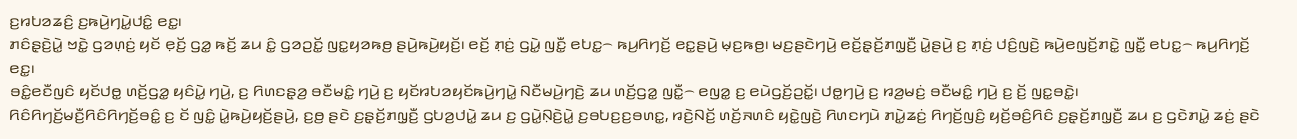ꤢ꤬ꤙꤝꤤꤘꤢꤨ꤬ ꤢ꤬ꤒꤣꤧ꤬ꤚꤣꤧ꤭ꤓꤢꤨ꤭ ꤕꤢ꤭꤯
ꤊꤢꤨꤔ꤫ꤢꤧ꤬ꤣꤧ꤭ ꤠꤢꤧ꤭ ꤞꤤꤛ꤫ꤢꤦ꤬ ꤟꤢꤩ ꤕ꤫ꤢꤩ꤬ ꤞꤤ꤭ ꤒꤢꤩ꤬ ꤘꤣ ꤢꤨ꤭ ꤞꤤꤑꤢꤩ꤭ ꤜꤢ꤭ꤟꤤꤒꤥ꤬ ꤔꤣꤧ꤬ꤒꤣꤧ꤬ꤟꤢꤩ꤬꤯ ꤕꤢꤩ꤬ ꤊ꤫ꤢꤦ꤬ ꤞꤣꤧ꤭ ꤜꤢꤪ꤭ ꤕꤝꤢ꤭꤮ ꤒꤣ꤬ꤖꤚꤢꤩ꤬ ꤕꤢ꤭ꤔꤣꤧ꤬ ꤗ꤫ꤢ꤬ꤒꤥ꤬꤯ ꤗꤢ꤬ꤔꤢꤧꤚꤣꤧ꤬ ꤕꤢꤩ꤬ꤔ꤫ꤢꤩ꤬ꤊꤜ꤫ꤢꤪ꤬ ꤣꤧ꤭ꤔꤣꤧ꤬ ꤢ꤬ ꤊ꤫ꤢꤦ꤬ ꤓꤢꤨ꤬ꤜꤢꤧ꤬ ꤒꤣꤧ꤬ꤕꤜꤢꤩ꤬ꤊꤢꤧ꤭ ꤜꤢꤪ꤭ ꤕꤝꤢ꤭꤮ ꤒꤣ꤬ꤖꤚꤢꤩ꤬ ꤕꤢ꤭꤯
ꤋꤢꤨ꤭ꤕꤢꤪꤜꤢꤨ ꤟꤢꤩꤓꤥ꤭ ꤛꤢꤩ꤬ꤞꤤ꤭ ꤟꤢꤨꤣꤧ꤭ ꤚꤣꤧ꤬, ꤢ꤬ ꤖꤛꤢꤔ꤫ꤤ꤬ ꤋꤢꤪꤗꤢꤨ꤭ ꤚꤣꤧ꤬ ꤢ꤬ ꤟꤢꤩꤙꤝꤤꤟꤢꤩꤒꤣꤧ꤬ꤚꤣꤧ꤭ ꤡꤢꤪꤗꤣꤧ꤬ꤚꤢꤧ꤬ ꤘꤣ ꤛꤢꤩ꤬ꤞꤤ꤭ ꤜꤢꤪ꤭꤮ ꤕꤜꤤ꤭ ꤢ꤬ ꤕꤣꤧꤞꤢꤩ꤬ꤑꤢꤩ꤭꤯ ꤓꤥ꤭ꤚꤣꤧ꤬ ꤢ꤬ ꤙꤤ꤬ꤗꤢꤦ꤬ ꤋꤢꤪꤗꤢꤨ꤭ ꤚꤣꤧ꤬ ꤢ꤬ ꤢꤩ꤬ ꤜꤢ꤭ꤋꤢꤧ꤭꤯
ꤖꤢꤨꤖꤚꤢꤩ꤬ꤗꤢꤪ꤬ꤖꤢꤨꤖꤚꤢꤩ꤬ꤋꤢꤨ꤭ ꤢ꤬ ꤢꤩ ꤜꤢꤨ꤭ ꤣꤧ꤭ꤒꤣꤧ꤬ꤟꤢꤩ꤬ꤔꤣꤧ꤬, ꤢ꤬ꤥ꤬ ꤔꤢꤧ ꤢ꤬ꤔ꤫ꤢꤩ꤬ꤊꤜ꤫ꤢꤪ꤬ ꤞꤝꤤ꤬ꤓꤣꤧ꤭ ꤘꤣ ꤢ꤬ ꤞꤣꤧ꤭ꤡ꤫ꤢꤧ꤬ꤣꤧ꤭ ꤢ꤬ꤋꤝꤢ꤬ꤢ꤬ꤋꤛꤢ꤭, ꤙꤢꤧ꤬ꤡꤢꤩ꤬ ꤛꤢꤩ꤬ꤏꤛꤢꤨ ꤟꤢꤧ꤭ꤜꤢꤧ꤬ ꤖꤛꤢꤚꤣꤧ ꤊꤣꤧ꤭ꤘꤢꤦ꤬ ꤖꤚꤢꤩ꤬ꤜꤢꤨ꤬ ꤟꤢꤩ꤬ꤋꤢꤨ꤬ꤖꤢꤨ ꤢ꤬ꤔ꤫ꤢꤩ꤬ꤊꤜ꤫ꤢꤪ꤬ ꤘꤣ ꤢ꤬ ꤞꤢꤧꤊꤣꤧ꤭ ꤘꤢꤦ꤬ ꤔꤢꤧ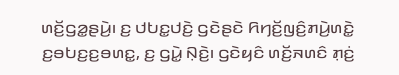ꤛꤢꤩ꤬ꤞꤤ꤭ꤔꤣꤧ꤬꤯ ꤢ꤬ ꤓꤝꤢ꤭ꤓꤢꤧ꤬ ꤞꤢꤧꤔꤢꤧ ꤖꤚꤢꤩ꤬ꤜꤢꤨ꤬ꤊꤣꤧ꤬ꤛꤢꤧ꤭ ꤢ꤬ꤋꤝꤢ꤬ꤢ꤬ꤋꤛꤢ꤭, ꤢ꤬ ꤞꤣꤧ꤭ ꤡ꤫ꤢꤧ꤬꤯ ꤞꤢꤧꤟꤢꤨ ꤛꤢꤩ꤬ꤏꤛꤢꤨ ꤊ꤫ꤢꤦ꤬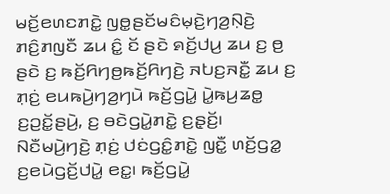ꤗꤢꤩ꤬ꤕꤛꤢꤊꤢꤧ꤭ ꤜꤥ꤭ꤔꤢꤩꤗꤢꤨꤗ꤫ꤢꤧ꤬ꤚꤤ꤬ꤡ꤫ꤢꤧ꤬ ꤊꤢꤨ꤬ꤊꤜꤢꤪ ꤘꤣ ꤢꤨ꤭ ꤢꤩ ꤔꤢꤧ ꤎꤢꤩ꤬ꤓꤣ꤬ ꤘꤣ ꤢ꤬ ꤥ꤬ ꤔꤢꤧ ꤢ꤬ ꤒꤢꤩ꤬ꤖꤚꤥ꤬ꤒꤢꤩ꤬ꤖꤚꤢꤧ꤬ ꤏꤝꤢ꤬ꤏꤢꤪ꤭ ꤘꤣ ꤢ꤬ ꤊ꤫ꤢꤦ꤬ ꤕꤣꤒꤣꤧ꤬ꤚꤤ꤬ꤚꤣꤧ ꤒꤢꤩ꤬ꤞꤣꤧ꤭ ꤣꤧ꤭ꤒꤣ꤬ꤘꤥ꤭ ꤢ꤬ꤑꤢꤩ꤭ꤔꤣꤧ꤬, ꤢ꤬ ꤋꤢꤧꤞꤣꤧ꤭ꤊꤢꤧ꤭ ꤢ꤬ꤔ꤫ꤢꤩ꤬꤯
ꤡꤢꤪꤗꤣꤧ꤬ꤚꤢꤧ꤬ ꤊ꤫ꤢꤦ꤬ ꤓꤢꤦꤞꤢꤨ꤭ꤊꤢꤧ꤭ ꤜꤢꤪ꤭ ꤛꤢꤩ꤬ꤞꤤ꤭ ꤢ꤬ꤕꤣꤧꤞꤢꤩ꤬ꤓꤣꤧ꤭ ꤕꤢ꤭꤯ ꤒꤢꤩ꤬ꤞꤣꤧ꤭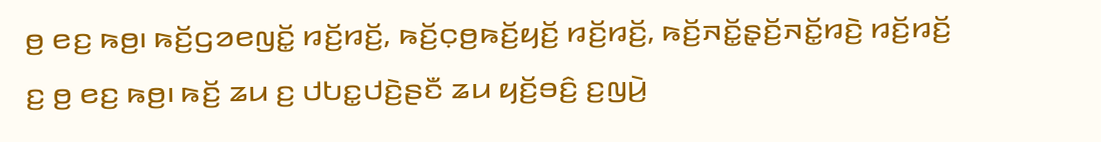ꤥ꤬ ꤕꤢ꤬ ꤒꤥ꤬꤯ ꤒꤢꤩ꤬ꤞꤤꤕꤜꤢꤩ꤭ ꤙꤢꤩ꤬ꤙꤢꤩ꤬, ꤒꤢꤩ꤬ꤍ꤫ꤥ꤬ꤒꤢꤩ꤬ꤟꤢꤩ꤬ ꤙꤢꤩ꤬ꤙꤢꤩ꤬, ꤒꤢꤩ꤬ꤏꤢꤩ꤭ꤔ꤫ꤢꤩ꤬ꤏꤢꤩ꤭ꤙꤢꤧ꤬ ꤙꤢꤩ꤬ꤙꤢꤩ꤬ ꤢ꤬ ꤥ꤬ ꤕꤢ꤬ ꤒꤥ꤬꤯ ꤒꤢꤩ꤬ ꤘꤣ ꤢ꤬ ꤓꤝꤢ꤭ꤓꤢꤧ꤬ꤔꤢꤪ ꤘꤣ ꤟꤢꤩ꤬ꤋꤢꤨ꤬ ꤢ꤬ꤜꤣꤧ꤬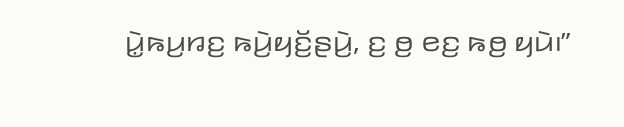ꤣꤧ꤭ꤒꤣ꤬ꤙꤢ꤬ ꤒꤣꤧ꤬ꤟꤢꤩ꤬ꤔꤣꤧ꤬, ꤢ꤬ ꤥ꤬ ꤕꤢ꤬ ꤒꤥ꤬ ꤟꤣꤧ꤯”